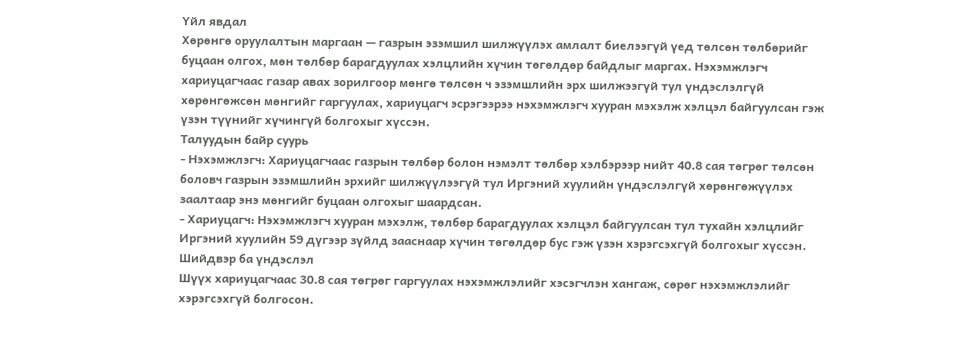Үйл явдал
Хөрөнгө оруулалтын маргаан — газрын эзэмшил шилжүүлэх амлалт биелээгүй үед төлсөн төлбөрийг буцаан олгох, мөн төлбөр барагдуулах хэлцлийн хүчин төгөлдөр байдлыг маргах. Нэхэмжлэгч хариуцагчаас газар авах зорилгоор мөнгө төлсөн ч эзэмшлийн эрх шилжээгүй тул үндэслэлгүй хөрөнгөжсөн мөнгийг гаргуулах, хариуцагч эсрэгээрээ нэхэмжлэгч хууран мэхэлж хэлцэл байгуулсан гэж үзэн түүнийг хүчингүй болгохыг хүссэн.
Талуудын байр суурь
- Нэхэмжлэгч: Хариуцагчаас газрын төлбөр болон нэмэлт төлбөр хэлбэрээр нийт 40.8 сая төгрөг төлсөн боловч газрын эзэмшлийн эрхийг шилжүүлээгүй тул Иргэний хуулийн үндэслэлгүй хөрөнгөжүүлэх заалтаар энэ мөнгийг буцаан олгохыг шаардсан.
- Хариуцагч: Нэхэмжлэгч хууран мэхэлж, төлбөр барагдуулах хэлцэл байгуулсан тул тухайн хэлцлийг Иргэний хуулийн 59 дүгээр зүйлд зааснаар хүчин төгөлдөр бус гэж үзэн хэрэгсэхгүй болгохыг хүссэн.
Шийдвэр ба үндэслэл
Шүүх хариуцагчаас 30.8 сая төгрөг гаргуулах нэхэмжлэлийг хэсэгчлэн хангаж, сөрөг нэхэмжлэлийг хэрэгсэхгүй болгосон.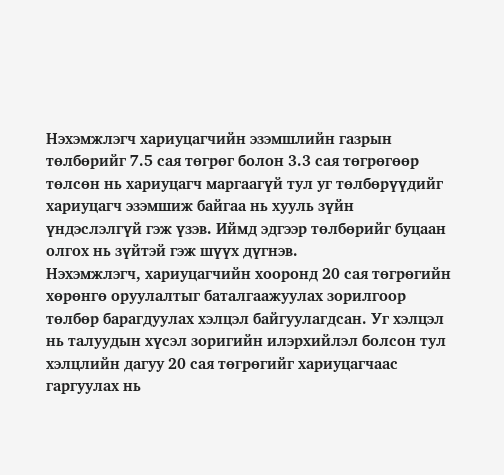Нэхэмжлэгч хариуцагчийн эзэмшлийн газрын төлбөрийг 7.5 сая төгрөг болон 3.3 сая төгрөгөөр төлсөн нь хариуцагч маргаагүй тул уг төлбөрүүдийг хариуцагч эзэмшиж байгаа нь хууль зүйн үндэслэлгүй гэж үзэв. Иймд эдгээр төлбөрийг буцаан олгох нь зүйтэй гэж шүүх дүгнэв.
Нэхэмжлэгч, хариуцагчийн хооронд 20 сая төгрөгийн хөрөнгө оруулалтыг баталгаажуулах зорилгоор төлбөр барагдуулах хэлцэл байгуулагдсан. Уг хэлцэл нь талуудын хүсэл зоригийн илэрхийлэл болсон тул хэлцлийн дагуу 20 сая төгрөгийг хариуцагчаас гаргуулах нь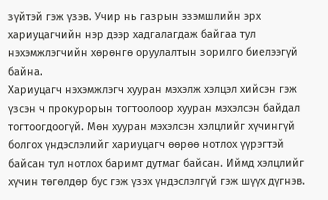зүйтэй гэж үзэв. Учир нь газрын эзэмшлийн эрх хариуцагчийн нэр дээр хадгалагдаж байгаа тул нэхэмжлэгчийн хөрөнгө оруулалтын зорилго биелээгүй байна.
Хариуцагч нэхэмжлэгч хууран мэхэлж хэлцэл хийсэн гэж үзсэн ч прокурорын тогтоолоор хууран мэхэлсэн байдал тогтоогдоогүй. Мөн хууран мэхэлсэн хэлцлийг хүчингүй болгох үндэслэлийг хариуцагч өөрөө нотлох үүрэгтэй байсан тул нотлох баримт дутмаг байсан. Иймд хэлцлийг хүчин төгөлдөр бус гэж үзэх үндэслэлгүй гэж шүүх дүгнэв.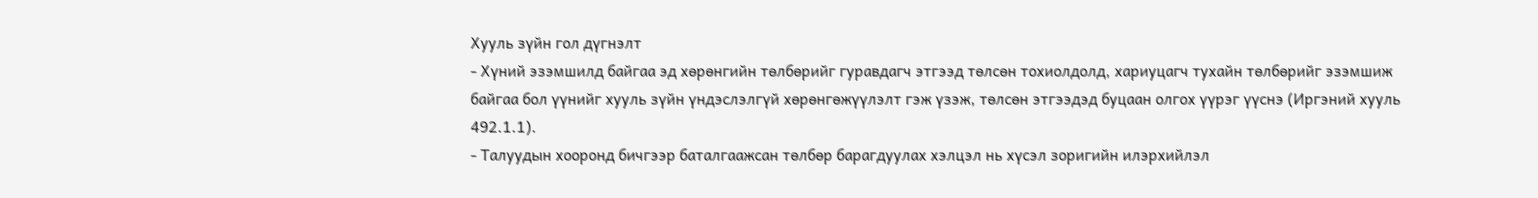Хууль зүйн гол дүгнэлт
- Хүний эзэмшилд байгаа эд хөрөнгийн төлбөрийг гуравдагч этгээд төлсөн тохиолдолд, хариуцагч тухайн төлбөрийг эзэмшиж байгаа бол үүнийг хууль зүйн үндэслэлгүй хөрөнгөжүүлэлт гэж үзэж, төлсөн этгээдэд буцаан олгох үүрэг үүснэ (Иргэний хууль 492.1.1).
- Талуудын хооронд бичгээр баталгаажсан төлбөр барагдуулах хэлцэл нь хүсэл зоригийн илэрхийлэл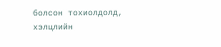болсон тохиолдолд, хэлцлийн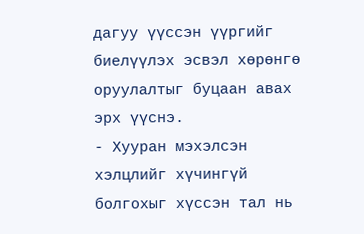дагуу үүссэн үүргийг биелүүлэх эсвэл хөрөнгө оруулалтыг буцаан авах эрх үүснэ.
- Хууран мэхэлсэн хэлцлийг хүчингүй болгохыг хүссэн тал нь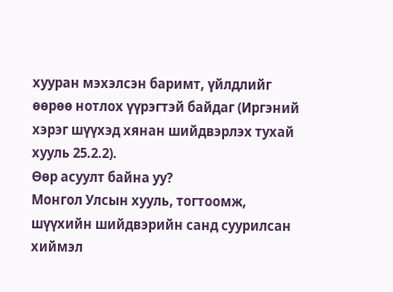хууран мэхэлсэн баримт, үйлдлийг өөрөө нотлох үүрэгтэй байдаг (Иргэний хэрэг шүүхэд хянан шийдвэрлэх тухай хууль 25.2.2).
Өөр асуулт байна уу?
Монгол Улсын хууль, тогтоомж, шүүхийн шийдвэрийн санд суурилсан хиймэл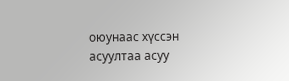оюунаас хүссэн асуултаа асуу